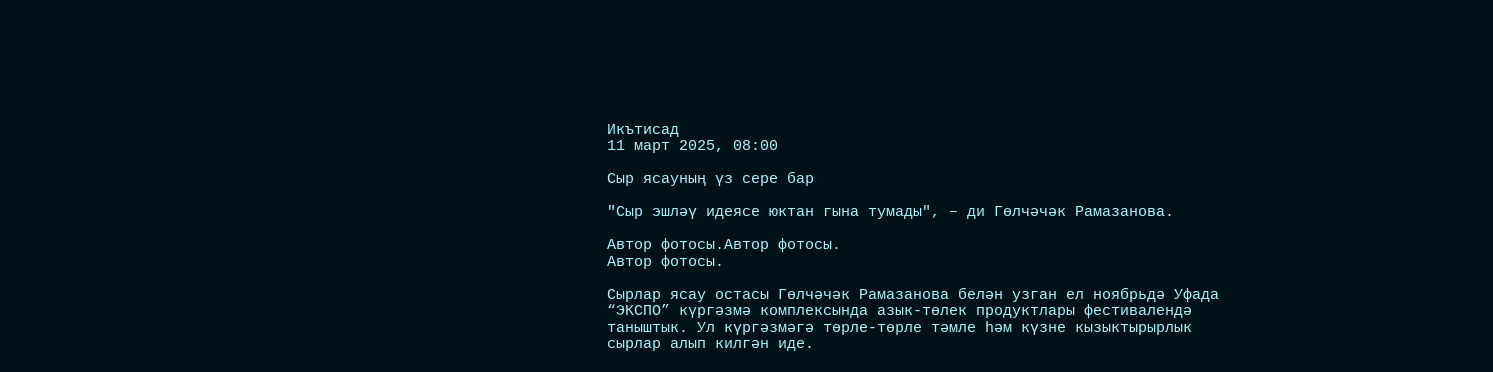Икътисад
11 март 2025, 08:00

Сыр ясауның үз сере бар

"Сыр эшләү идеясе юктан гына тумады", – ди Гөлчәчәк Рамазанова.

Автор фотосы.Автор фотосы.
Автор фотосы.

Сырлар ясау остасы Гөлчәчәк Рамазанова белән узган ел ноябрьдә Уфада “ЭКСПО” күргәзмә комплексында азык-төлек продуктлары фестивалендә таныштык. Ул күргәзмәгә төрле-төрле тәмле һәм күзне кызыктырырлык сырлар алып килгән иде.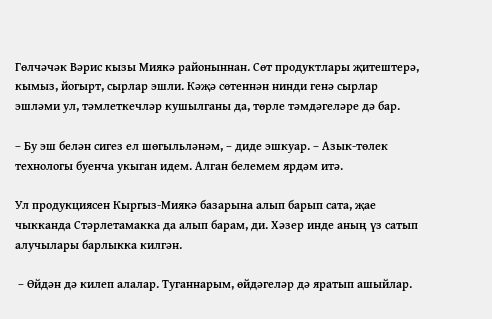Гөлчәчәк Вәрис кызы Миякә районыннан. Сөт продуктлары җитештерә, кымыз, йогырт, сырлар эшли. Кәҗә сөтеннән нинди генә сырлар эшләми ул, тәмлеткечләр кушылганы да, төрле тәмдәгеләре дә бар.

– Бу эш белән сигез ел шөгыльләнәм, – диде эшкуар. – Азык-төлек технологы буенча укыган идем. Алган белемем ярдәм итә.

Ул продукциясен Кыргыз-Миякә базарына алып барып сата, җае чыкканда Стәрлетамакка да алып барам, ди. Хәзер инде аның үз сатып алучылары барлыкка килгән.

 – Өйдән дә килеп алалар. Туганнарым, өйдәгеләр дә яратып ашыйлар.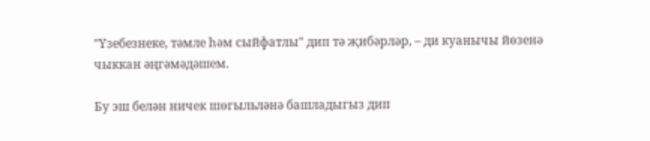"Үзебезнеке, тәмле һәм сыйфатлы" дип тә җибәрләр, – ди куанычы йөзенә чыккан әңгәмәдәшем.

Бу эш белән ничек шөгыльләнә башладыгыз дип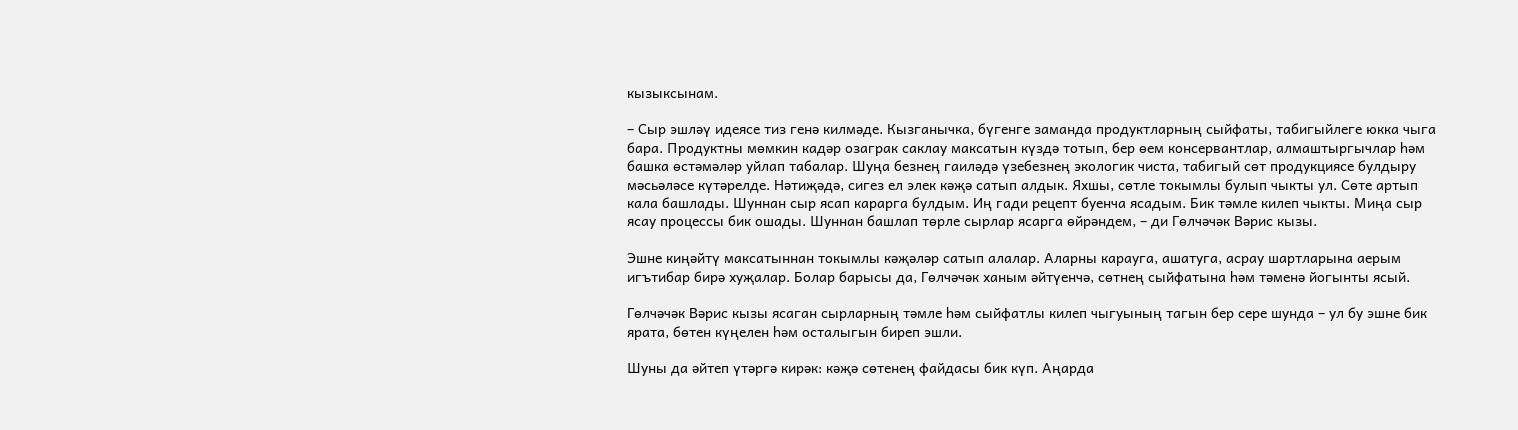кызыксынам.

– Сыр эшләү идеясе тиз генә килмәде. Кызганычка, бүгенге заманда продуктларның сыйфаты, табигыйлеге юкка чыга бара. Продуктны мөмкин кадәр озаграк саклау максатын күздә тотып, бер өем консервантлар, алмаштыргычлар һәм башка өстәмәләр уйлап табалар. Шуңа безнең гаиләдә үзебезнең экологик чиста, табигый сөт продукциясе булдыру мәсьәләсе күтәрелде. Нәтиҗәдә, сигез ел элек кәҗә сатып алдык. Яхшы, сөтле токымлы булып чыкты ул. Сөте артып кала башлады. Шуннан сыр ясап карарга булдым. Иң гади рецепт буенча ясадым. Бик тәмле килеп чыкты. Миңа сыр ясау процессы бик ошады. Шуннан башлап төрле сырлар ясарга өйрәндем, – ди Гөлчәчәк Вәрис кызы.

Эшне киңәйтү максатыннан токымлы кәҗәләр сатып алалар. Аларны карауга, ашатуга, асрау шартларына аерым игътибар бирә хуҗалар. Болар барысы да, Гөлчәчәк ханым әйтүенчә, сөтнең сыйфатына һәм тәменә йогынты ясый.

Гөлчәчәк Вәрис кызы ясаган сырларның тәмле һәм сыйфатлы килеп чыгуының тагын бер сере шунда – ул бу эшне бик ярата, бөтен күңелен һәм осталыгын биреп эшли.

Шуны да әйтеп үтәргә кирәк: кәҗә сөтенең файдасы бик күп. Аңарда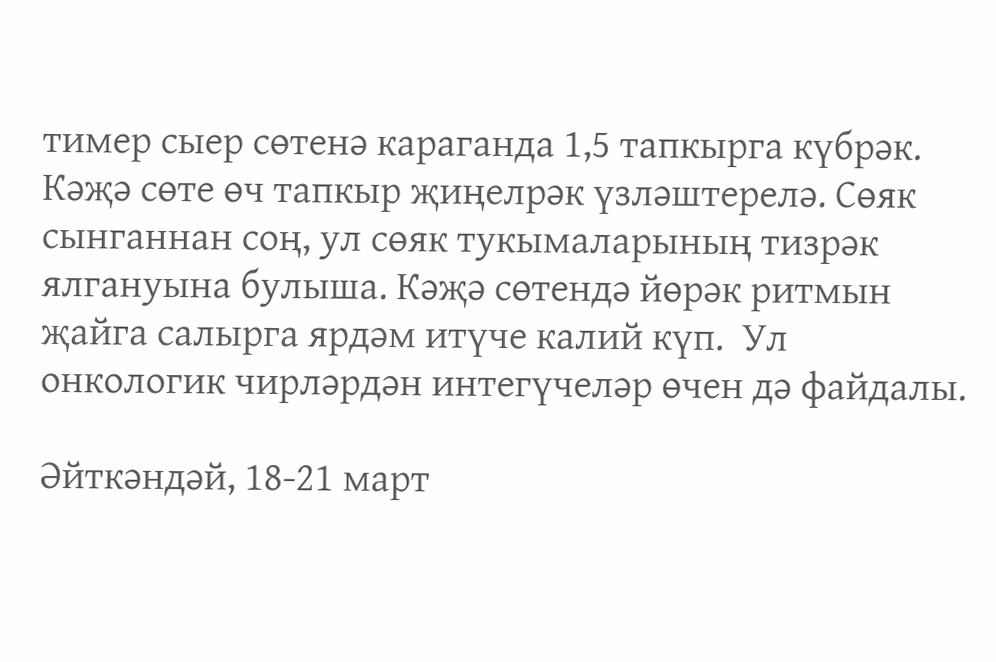тимер сыер сөтенә караганда 1,5 тапкырга күбрәк. Кәҗә сөте өч тапкыр җиңелрәк үзләштерелә. Сөяк сынганнан соң, ул сөяк тукымаларының тизрәк ялгануына булыша. Кәҗә сөтендә йөрәк ритмын җайга салырга ярдәм итүче калий күп.  Ул онкологик чирләрдән интегүчеләр өчен дә файдалы.

Әйткәндәй, 18-21 март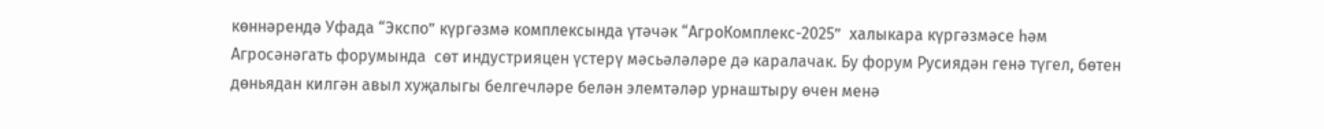көннәрендә Уфада “Экспо” күргәзмә комплексында үтәчәк “АгроКомплекс-2025”  халыкара күргәзмәсе һәм Агросәнәгать форумында  сөт индустрияцен үстерү мәсьәләләре дә каралачак. Бу форум Русиядән генә түгел, бөтен дөньядан килгән авыл хуҗалыгы белгечләре белән элемтәләр урнаштыру өчен менә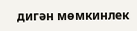дигән мөмкинлек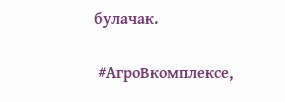булачак.

 #АгроВкомплексе,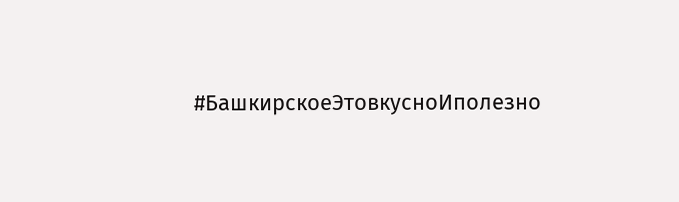#БашкирскоеЭтовкусноИполезно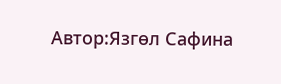Автор:Язгөл Сафина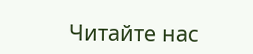Читайте нас